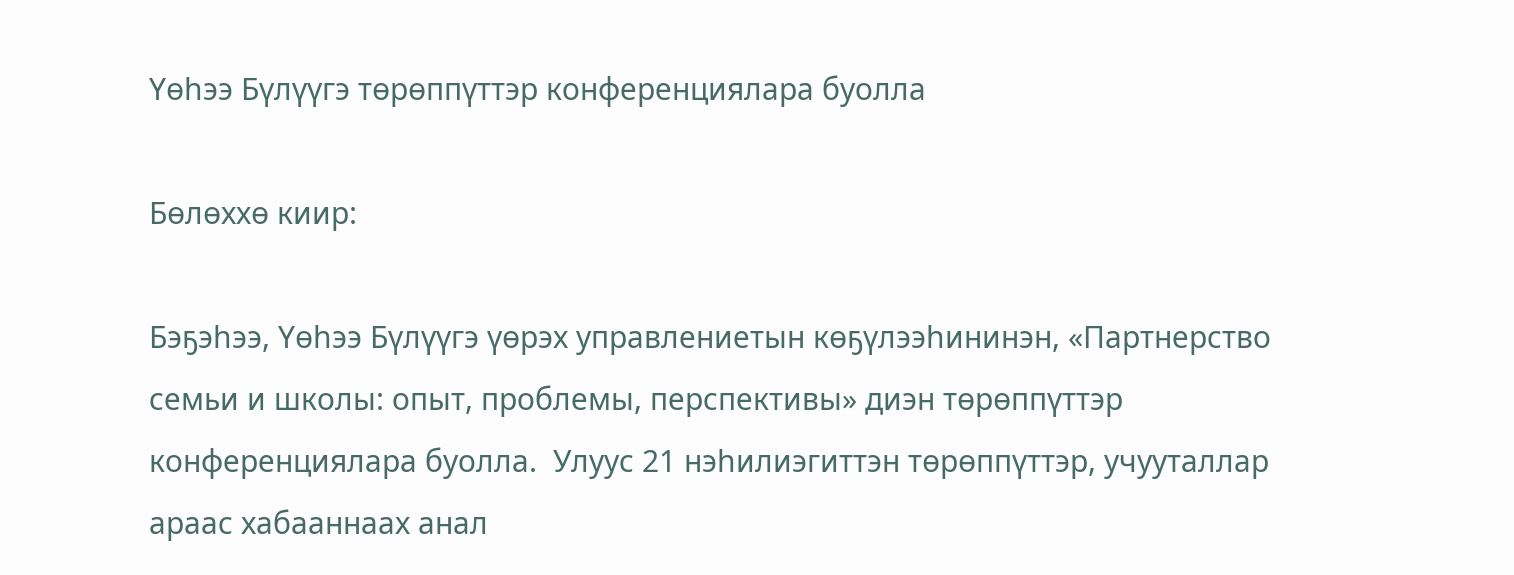Үөһээ Бүлүүгэ төрөппүттэр конференциялара буолла

Бөлөххө киир:

Бэҕэһээ, Үөһээ Бүлүүгэ үөрэх управлениетын көҕүлээһининэн, «Партнерство семьи и школы: опыт, проблемы, перспективы» диэн төрөппүттэр конференциялара буолла.  Улуус 21 нэһилиэгиттэн төрөппүттэр, учууталлар араас хабааннаах анал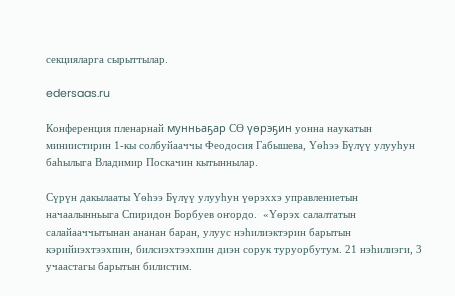секцияларга сырыттылар.

edersaas.ru

Конференция пленарнай мунньаҕар СӨ үөрэҕин уонна наукатын миниистирин 1-кы солбуйааччы Феодосия Габышева, Үөһээ Бүлүү улууһун баһылыга Владимир Поскачин кытыннылар.

Сүрүн дакылааты Үөһээ Бүлүү улууһун үөрэххэ управлениетын начаалынньыга Спиридон Борбуев оҥордо.  «Үөрэх салалтатын салайааччытынан ананан баран, улуус нэһилиэктэрин барытын кэрийиэхтээхпин, билсиэхтээхпин диэн сорук туруорбутум. 21 нэһилиэги, 3 учаастагы барытын билистим.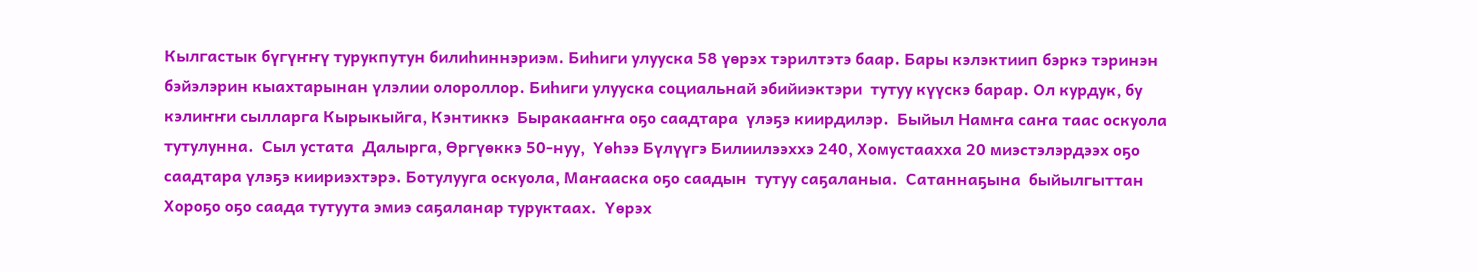Кылгастык бүгүҥҥү турукпутун билиһиннэриэм. Биһиги улууска 58 үөрэх тэрилтэтэ баар. Бары кэлэктиип бэркэ тэринэн бэйэлэрин кыахтарынан үлэлии олороллор. Биһиги улууска социальнай эбийиэктэри  тутуу күүскэ барар. Ол курдук, бу кэлиҥҥи сылларга Кырыкыйга, Кэнтиккэ  Быракааҥҥа оҕо саадтара  үлэҕэ киирдилэр.  Быйыл Намҥа саҥа таас оскуола тутулунна.  Сыл устата  Далырга, Өргүөккэ 50-нуу,  Үөһээ Бүлүүгэ Билиилээххэ 240, Хомустаахха 20 миэстэлэрдээх оҕо саадтара үлэҕэ киириэхтэрэ. Ботулууга оскуола, Маҥааска оҕо саадын  тутуу саҕаланыа.  Сатаннаҕына  быйылгыттан  Хороҕо оҕо саада тутуута эмиэ саҕаланар туруктаах.  Үөрэх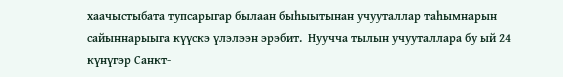хаачыстыбата тупсарыгар былаан быһыытынан учууталлар таһымнарын сайыннарыыга күүскэ үлэлээн эрэбит.  Нуучча тылын учууталлара бу ый 24 күнүгэр Санкт-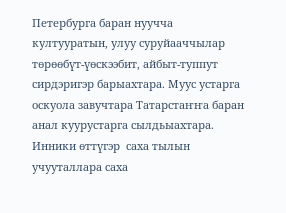Петербурга баран нуучча култууратын, улуу суруйааччылар төрөөбүт-үөскээбит, айбыт-туппут сирдэригэр барыахтара. Муус устарга оскуола завучтара Татарстаҥҥа баран анал куурустарга сылдьыахтара. Инники өттүгэр  саха тылын учууталлара саха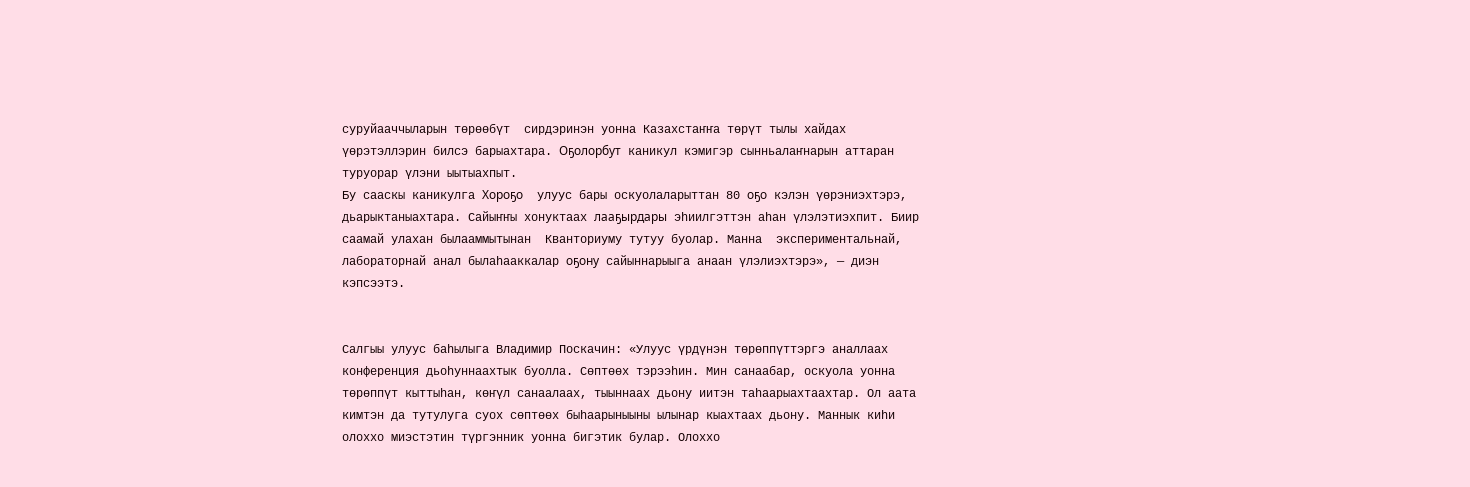суруйааччыларын төрөөбүт  сирдэринэн уонна Казахстаҥҥа төрүт тылы хайдах үөрэтэллэрин билсэ барыахтара. Оҕолорбут каникул кэмигэр сынньалаҥнарын аттаран туруорар үлэни ыытыахпыт.
Бу сааскы каникулга Хороҕо  улуус бары оскуолаларыттан 80 оҕо кэлэн үөрэниэхтэрэ, дьарыктаныахтара. Сайыҥҥы хонуктаах лааҕырдары эһиилгэттэн аһан үлэлэтиэхпит. Биир саамай улахан былааммытынан  Кванториуму тутуу буолар. Манна  экспериментальнай, лабораторнай анал былаһааккалар оҕону сайыннарыыга анаан үлэлиэхтэрэ», — диэн кэпсээтэ.


Салгыы улуус баһылыга Владимир Поскачин: «Улуус үрдүнэн төрөппүттэргэ аналлаах конференция дьоһуннаахтык буолла. Сөптөөх тэрээһин. Мин санаабар, оскуола уонна төрөппүт кыттыһан, көҥүл санаалаах, тыыннаах дьону иитэн таһаарыахтаахтар. Ол аата кимтэн да тутулуга суох сөптөөх быһаарыныыны ылынар кыахтаах дьону. Маннык киһи олоххо миэстэтин түргэнник уонна бигэтик булар. Олоххо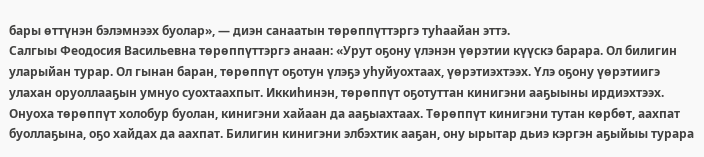бары өттүнэн бэлэмнээх буолар», — диэн санаатын төрөппүттэргэ туһаайан эттэ.
Салгыы Феодосия Васильевна төрөппүттэргэ анаан: «Урут оҕону үлэнэн үөрэтии күүскэ барара. Ол билигин уларыйан турар. Ол гынан баран, төрөппүт оҕотун үлэҕэ уһуйуохтаах, үөрэтиэхтээх. Үлэ оҕону үөрэтиигэ улахан оруоллааҕын умнуо суохтаахпыт. Иккиһинэн, төрөппүт оҕотуттан кинигэни ааҕыыны ирдиэхтээх. Онуоха төрөппүт холобур буолан, кинигэни хайаан да ааҕыахтаах. Төрөппүт кинигэни тутан көрбөт, аахпат буоллаҕына, оҕо хайдах да аахпат. Билигин кинигэни элбэхтик ааҕан, ону ырытар дьиэ кэргэн аҕыйыы турара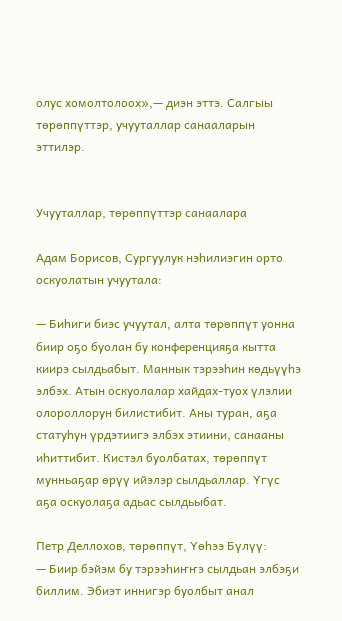олус хомолтолоох»,— диэн эттэ. Салгыы төрөппүттэр, учууталлар санааларын эттилэр.


Учууталлар, төрөппүттэр санаалара

Адам Борисов, Сургуулук нэһилиэгин орто оскуолатын учуутала:

— Биһиги биэс учуутал, алта төрөппүт уонна биир оҕо буолан бу конференцияҕа кытта киирэ сылдьабыт. Маннык тэрээһин көдьүүһэ элбэх. Атын оскуолалар хайдах-туох үлэлии олороллорун билистибит. Аны туран, аҕа статуһун үрдэтиигэ элбэх этиини, санааны иһиттибит. Кистэл буолбатах, төрөппүт мунньаҕар өрүү ийэлэр сылдьаллар. Үгүс аҕа оскуолаҕа адьас сылдьыбат.

Петр Деллохов, төрөппүт, Үөһээ Бүлүү:
— Биир бэйэм бу тэрээһиҥҥэ сылдьан элбэҕи биллим. Эбиэт иннигэр буолбыт анал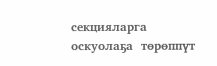секцияларга оскуолаҕа  төрөппүт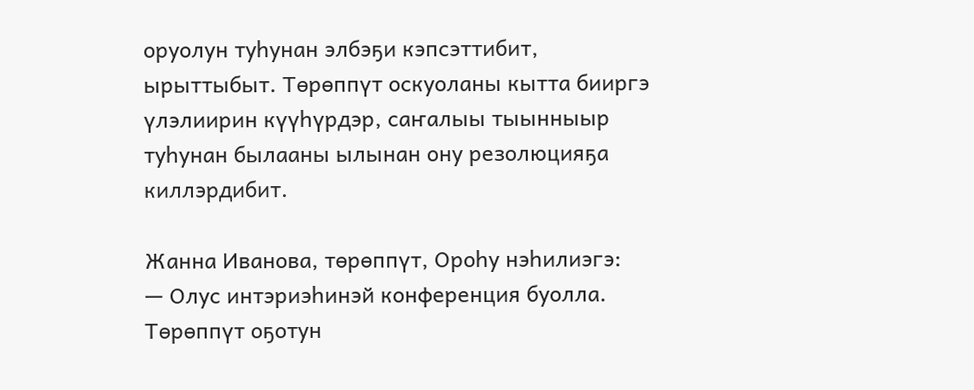оруолун туһунан элбэҕи кэпсэттибит, ырыттыбыт. Төрөппүт оскуоланы кытта бииргэ үлэлиирин күүһүрдэр, саҥалыы тыынныыр туһунан былааны ылынан ону резолюцияҕа киллэрдибит.

Жанна Иванова, төрөппүт, Ороһу нэһилиэгэ:
— Олус интэриэһинэй конференция буолла. Төрөппүт оҕотун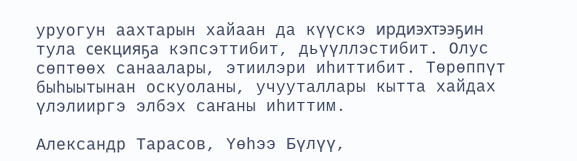уруогун аахтарын хайаан да күүскэ ирдиэхтээҕин тула секцияҕа кэпсэттибит, дьүүллэстибит. Олус сөптөөх санаалары, этиилэри иһиттибит. Төрөппүт быһыытынан оскуоланы, учууталлары кытта хайдах үлэлииргэ элбэх саҥаны иһиттим.

Александр Тарасов, Үөһээ Бүлүү,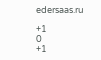edersaas.ru

+1
0
+1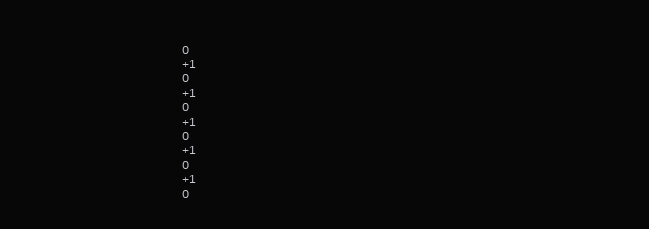0
+1
0
+1
0
+1
0
+1
0
+1
0